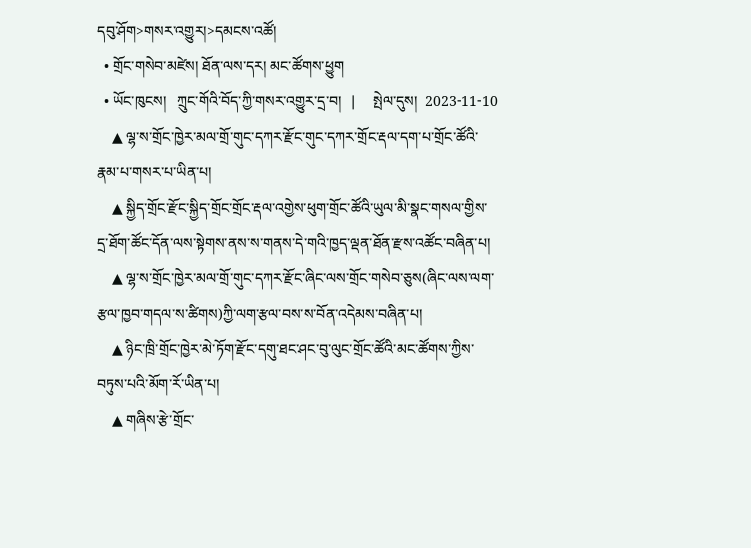དབུ་ཤོག>གསར་འགྱུར།>དམངས་འཚོ།
  • གྲོང་གསེབ་མཛེས། ཐོན་ལས་དར། མང་ཚོགས་ཕྱུག
  • ཡོང་ཁུངས།   ཀྲུང་གོའི་བོད་ཀྱི་གསར་འགྱུར་དྲ་བ།   |     སྤེལ་དུས།  2023-11-10
    ▲ ལྷ་ས་གྲོང་ཁྱེར་མལ་གྲོ་གུང་དཀར་རྫོང་གུང་དཀར་གྲོང་རྡལ་དག་པ་གྲོང་ཚོའི་རྣམ་པ་གསར་པ་ཡིན་པ།
    ▲ སྐྱིད་གྲོང་རྫོང་སྐྱིད་གྲོང་གྲོང་རྡལ་འགྱེས་ཕུག་གྲོང་ཚོའི་ཡུལ་མི་སྣང་གསལ་གྱིས་དྲ་ཐོག་ཚོང་དོན་ལས་སྟེགས་ནས་ས་གནས་དེ་གའི་ཁྱད་ལྡན་ཐོན་རྫས་འཚོང་བཞིན་པ།
    ▲ ལྷ་ས་གྲོང་ཁྱེར་མལ་གྲོ་གུང་དཀར་རྫོང་ཞིང་ལས་གྲོང་གསེབ་ཅུས(ཞིང་ལས་ལག་རྩལ་ཁྱབ་གདལ་ས་ཚིགས)ཀྱི་ལག་རྩལ་བས་ས་བོན་འདེམས་བཞིན་པ།
    ▲ ཉིང་ཁྲི་གྲོང་ཁྱེར་མེ་ཏོག་རྫོང་དགུ་ཐང་ཤང་བུ་ལུང་གྲོང་ཚོའི་མང་ཚོགས་ཀྱིས་བཏུས་པའི་མོག་རོ་ཡིན་པ།
    ▲ གཞིས་རྩེ་གྲོང་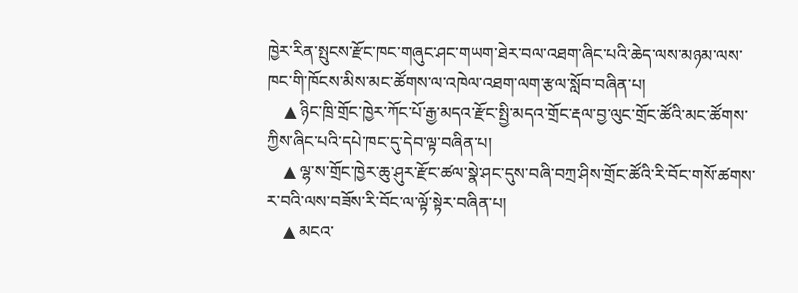ཁྱེར་རིན་སྤུངས་རྫོང་ཁང་གཞུང་ཤང་གཡག་ཐེར་བལ་འཐག་ཞིང་པའི་ཆེད་ལས་མཉམ་ལས་ཁང་གི་ཁོངས་མིས་མང་ཚོགས་ལ་འཁེལ་འཐག་ལག་རྩལ་སློབ་བཞིན་པ།
    ▲ ཉིང་ཁྲི་གྲོང་ཁྱེར་ཀོང་པོ་རྒྱ་མདའ་རྫོང་སྤྱི་མདའ་གྲོང་རྡལ་བྱ་ལུང་གྲོང་ཚོའི་མང་ཚོགས་ཀྱིས་ཞིང་པའི་དཔེ་ཁང་དུ་དེབ་ལྟ་བཞིན་པ།
    ▲ ལྷ་ས་གྲོང་ཁྱེར་ཆུ་ཤུར་རྫོང་ཚལ་སྣེ་ཤང་དུས་བཞི་བཀྲ་ཤིས་གྲོང་ཚོའི་རི་བོང་གསོ་ཚགས་ར་བའི་ལས་བཟོས་རི་བོང་ལ་ལྟོ་སྟེར་བཞིན་པ།
    ▲ མངའ་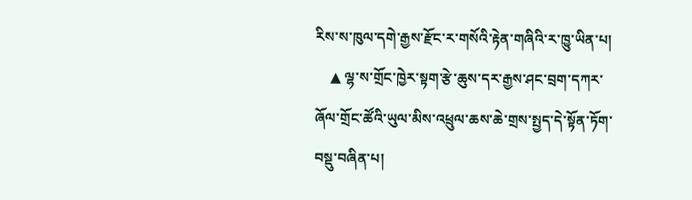རིས་ས་ཁུལ་དགེ་རྒྱས་རྫོང་ར་གསོའི་རྟེན་གཞིའི་ར་ཁྱུ་ཡིན་པ།
    ▲ ལྷ་ས་གྲོང་ཁྱེར་སྟག་རྩེ་ཆུས་དར་རྒྱས་ཤང་བྲག་དཀར་ཞོལ་གྲོང་ཚོའི་ཡུལ་མིས་འཕྲུལ་ཆས་ཆེ་གྲས་སྤྱད་དེ་སྟོན་ཏོག་བསྡུ་བཞིན་པ།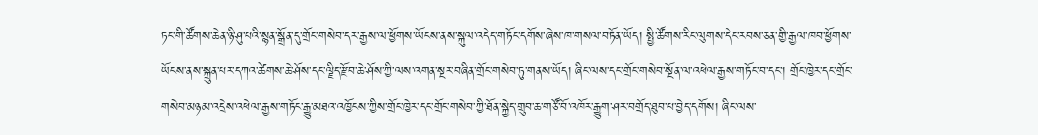ཏང་གི་ཚོགས་ཆེན་ཉི་ཤུ་པའི་སྙན་སྒྲོན་དུ་གྲོང་གསེབ་དར་རྒྱས་ལ་ཕྱོགས་ཡོངས་ནས་སྐུལ་འདེད་གཏོང་དགོས་ཞེས་ཁ་གསལ་བཏོན་ཡོད། སྤྱི་ཚོགས་རིང་ལུགས་དེང་རབས་ཅན་གྱི་རྒྱལ་ཁབ་ཕྱོགས་ཡོངས་ནས་སྐྲུན་པར་དཀའ་ཚེགས་ཆེ་ཤོས་དང་ལྗིད་རྫོབ་ཆེ་ཤོས་ཀྱི་ལས་འགན་སྔར་བཞིན་གྲོང་གསེབ་ཏུ་གནས་ཡོད། ཞིང་ལས་དང་གྲོང་གསེབ་སྔོན་ལ་འཕེལ་རྒྱས་གཏོང་བ་དང་། གྲོང་ཁྱེར་དང་གྲོང་གསེབ་མཉམ་འདྲེས་འཕེལ་རྒྱས་གཏོང་རྒྱུ་མཐའ་འཁྱོངས་ཀྱིས་གྲོང་ཁྱེར་དང་གྲོང་གསེབ་ཀྱི་ཐོན་སྐྱེད་གྲུབ་ཆ་གཙོ་བོ་འཁོར་རྒྱུག་ཤར་བགྲོད་ཐུབ་པ་བྱེད་དགོས། ཞིང་ལས་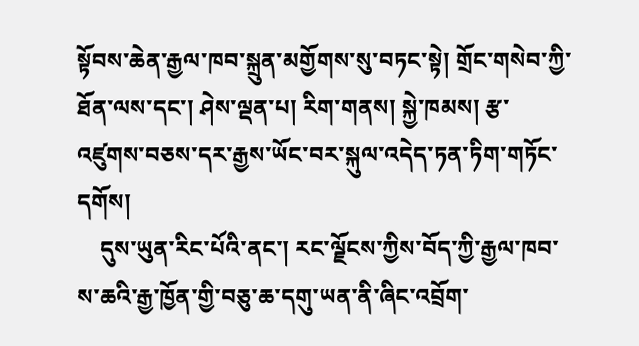སྟོབས་ཆེན་རྒྱལ་ཁབ་སྐྲུན་མགྱོགས་སུ་བཏང་སྟེ། གྲོང་གསེབ་ཀྱི་ཐོན་ལས་དང་། ཤེས་ལྡན་པ། རིག་གནས། སྐྱེ་ཁམས། རྩ་འཛུགས་བཅས་དར་རྒྱས་ཡོང་བར་སྐུལ་འདེད་ཏན་ཏིག་གཏོང་དགོས།
    དུས་ཡུན་རིང་པོའི་ནང་། རང་ལྗོངས་ཀྱིས་བོད་ཀྱི་རྒྱལ་ཁབ་ས་ཆའི་རྒྱ་ཁྱོན་གྱི་བཅུ་ཆ་དགུ་ཡན་ནི་ཞིང་འབྲོག་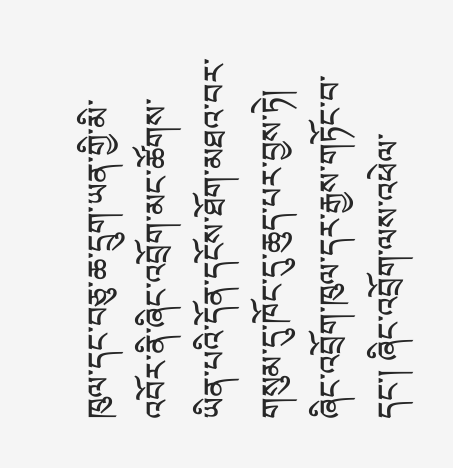ཁུལ་དང་བཅུ་ཆ་དྲུག་ཡན་གྱི་མི་འབོར་ནི་ཞིང་འབྲོག་མང་ཚོགས་ཡིན་པའི་དོན་དངོས་ཐོག་མཐའ་བར་གསུམ་དུ་ཁོང་དུ་ཆུད་པར་བྱས་ཏེ། ཞིང་འབྲོག་ཁུལ་དར་རྒྱས་གཏོང་བ་དང་། ཞིང་འབྲོག་ལས་འཕེལ་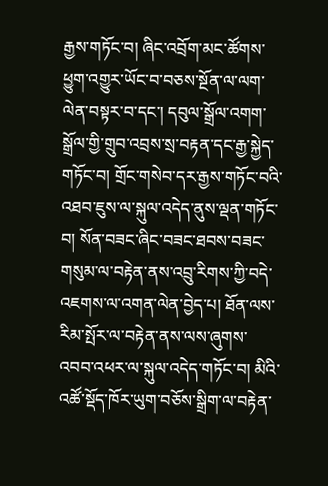རྒྱས་གཏོང་བ། ཞིང་འབྲོག་མང་ཚོགས་ཕྱུག་འགྱུར་ཡོང་བ་བཅས་སྔོན་ལ་ལག་ལེན་བསྟར་བ་དང་། དབུལ་སྒྲོལ་འགག་སྒྲོལ་གྱི་གྲུབ་འབྲས་སྲ་བརྟན་དང་རྒྱ་སྐྱེད་གཏོང་བ། གྲོང་གསེབ་དར་རྒྱས་གཏོང་བའི་འཐབ་ཇུས་ལ་སྐུལ་འདེད་ནུས་ལྡན་གཏོང་བ། སོན་བཟང་ཞིང་བཟང་ཐབས་བཟང་གསུམ་ལ་བརྟེན་ནས་འབྲུ་རིགས་ཀྱི་བདེ་འཇགས་ལ་འགན་ལེན་བྱེད་པ། ཐོན་ལས་རིམ་སྤོར་ལ་བརྟེན་ནས་ལས་ཞུགས་འབབ་འཕར་ལ་སྐུལ་འདེད་གཏོང་བ། མིའི་འཚོ་སྡོད་ཁོར་ཡུག་བཅོས་སྒྲིག་ལ་བརྟེན་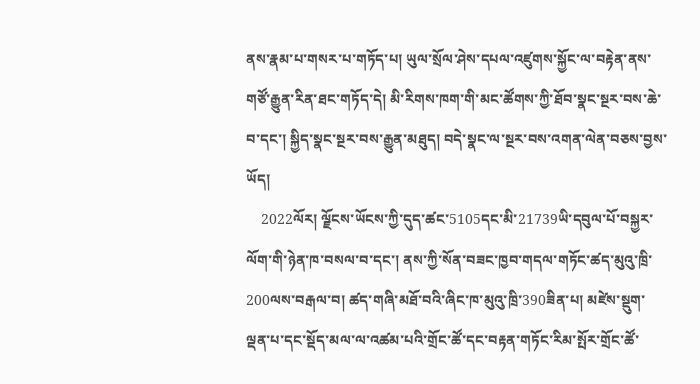ནས་རྣམ་པ་གསར་པ་གཏོད་པ། ཡུལ་སྲོལ་ཤེས་དཔལ་འཛུགས་སྐྱོང་ལ་བརྟེན་ནས་གཙོ་རྒྱུན་རིན་ཐང་གཏོད་དེ། མི་རིགས་ཁག་གི་མང་ཚོགས་ཀྱི་ཐོབ་སྣང་སྔར་བས་ཆེ་བ་དང་། སྐྱིད་སྣང་སྔར་བས་རྒྱུན་མཐུད། བདེ་སྣང་ལ་སྔར་བས་འགན་ལེན་བཅས་བྱས་ཡོད།
    2022ལོར། ལྗོངས་ཡོངས་ཀྱི་དུད་ཚང་5105དང་མི་21739ཡི་དབུལ་པོ་བསྐྱར་ལོག་གི་ཉེན་ཁ་བསལ་བ་དང་། ནས་ཀྱི་སོན་བཟང་ཁྱབ་གདལ་གཏོང་ཚད་མུའུ་ཁྲི་200ལས་བརྒལ་བ། ཚད་གཞི་མཐོ་བའི་ཞིང་ཁ་མུའུ་ཁྲི་390ཟིན་པ། མཛེས་སྡུག་ལྡན་པ་དང་སྡོད་མལ་ལ་འཚམ་པའི་གྲོང་ཚོ་དང་བརྟན་གཏོང་རིམ་སྤོར་གྲོང་ཚོ་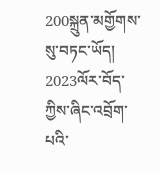200སྐྲུན་མགྱོགས་སུ་བཏང་ཡོད། 2023ལོར་བོད་ཀྱིས་ཞིང་འབྲོག་པའི་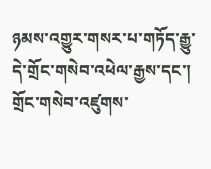ཉམས་འགྱུར་གསར་པ་གཏོད་རྒྱུ་དེ་གྲོང་གསེབ་འཕེལ་རྒྱས་དང་། གྲོང་གསེབ་འཛུགས་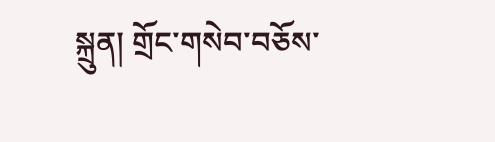སྐྲུན། གྲོང་གསེབ་བཅོས་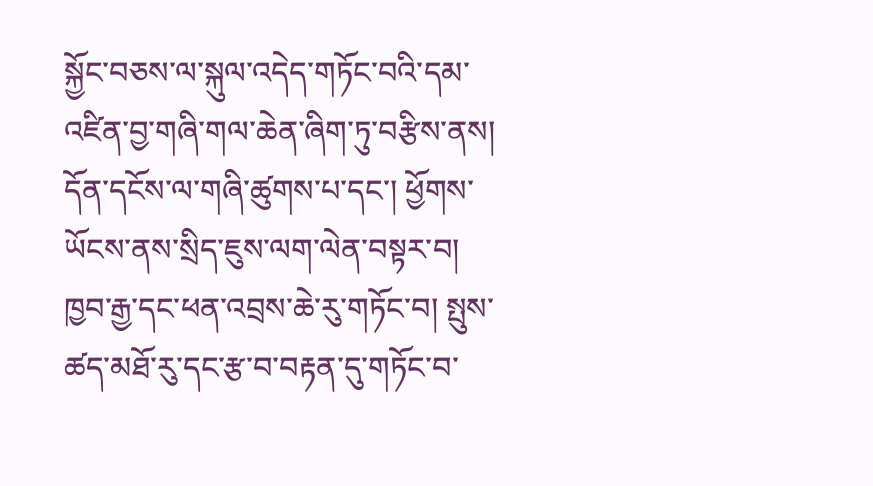སྐྱོང་བཅས་ལ་སྐུལ་འདེད་གཏོང་བའི་དམ་འཛིན་བྱ་གཞི་གལ་ཆེན་ཞིག་ཏུ་བརྩིས་ནས། དོན་དངོས་ལ་གཞི་ཚུགས་པ་དང་། ཕྱོགས་ཡོངས་ནས་སྲིད་ཇུས་ལག་ལེན་བསྟར་བ། ཁྱབ་རྒྱ་དང་ཕན་འབྲས་ཆེ་རུ་གཏོང་བ། སྤུས་ཚད་མཐོ་རུ་དང་རྩ་བ་བརྟན་དུ་གཏོང་བ་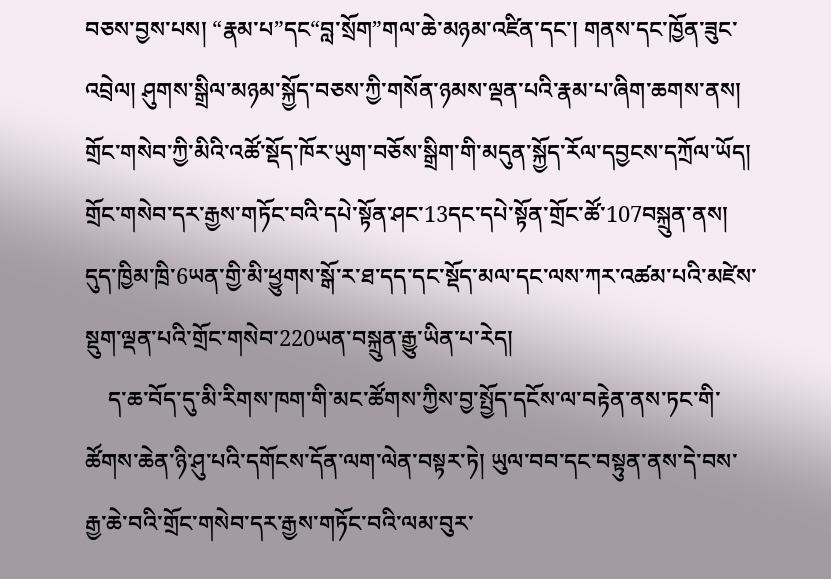བཅས་བྱས་པས། “རྣམ་པ”དང“བླ་སྲོག”གལ་ཆེ་མཉམ་འཛིན་དང་། གནས་དང་ཁྱོན་ཟུང་འབྲེལ། ཤུགས་སྒྲིལ་མཉམ་སྐྱོད་བཅས་ཀྱི་གསོན་ཉམས་ལྡན་པའི་རྣམ་པ་ཞིག་ཆགས་ནས། གྲོང་གསེབ་ཀྱི་མིའི་འཚོ་སྡོད་ཁོར་ཡུག་བཅོས་སྒྲིག་གི་མདུན་སྐྱོད་རོལ་དབྱངས་དཀྲོལ་ཡོད། གྲོང་གསེབ་དར་རྒྱས་གཏོང་བའི་དཔེ་སྟོན་ཤང་13དང་དཔེ་སྟོན་གྲོང་ཚོ་107བསྐྲུན་ནས། དུད་ཁྱིམ་ཁྲི་6ཡན་གྱི་མི་ཕྱུགས་སྒོ་ར་ཐ་དད་དང་སྡོད་མལ་དང་ལས་ཀར་འཚམ་པའི་མཛེས་སྡུག་ལྡན་པའི་གྲོང་གསེབ་220ཡན་བསྐྲུན་རྒྱུ་ཡིན་པ་རེད།
    ད་ཆ་བོད་དུ་མི་རིགས་ཁག་གི་མང་ཚོགས་ཀྱིས་བྱ་སྤྱོད་དངོས་ལ་བརྟེན་ནས་ཏང་གི་ཚོགས་ཆེན་ཉི་ཤུ་པའི་དགོངས་དོན་ལག་ལེན་བསྟར་ཏེ། ཡུལ་བབ་དང་བསྟུན་ནས་དེ་བས་རྒྱ་ཆེ་བའི་གྲོང་གསེབ་དར་རྒྱས་གཏོང་བའི་ལམ་བུར་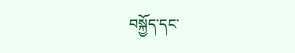བསྐྱོད་དང་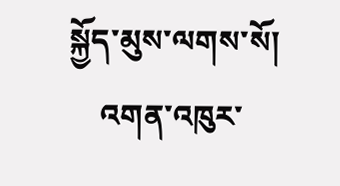སྐྱོད་མུས་ལགས་སོ།
    འགན་འཁུར་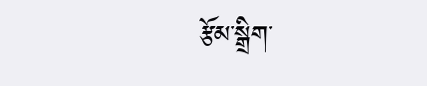རྩོམ་སྒྲིག་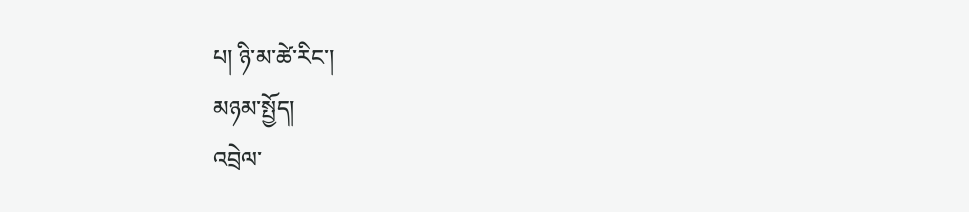པ། ཉི་མ་ཚེ་རིང་།
མཉམ་སྤྱོད།
འབྲེལ་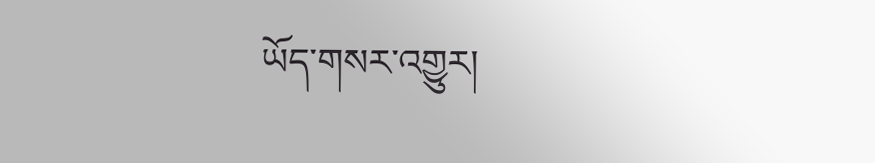ཡོད་གསར་འགྱུར།